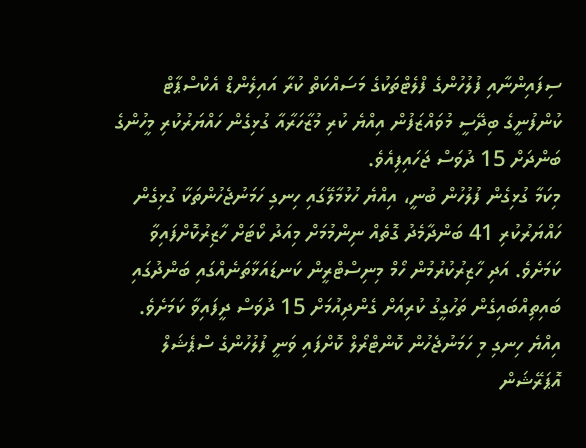ސިފައިންނާއި ފުލުހުންގެ ފްލެޓްތަކުގެ މަސައްކަތް ކުރާ އައިލެންޑް އެކްސްޕާޓް ކުންފުނީގެ ބިދޭސީ މުވައްޒަފުން އިއްޔެ ކުރި މުޒާހަރާއާ ގުޅިގެން ހައްޔަރުކުރި މީހުންގެ ބަންދަށް 15 ދުވަސް ޖަހައިފިއެވެ.
މިކަމާ ގުޅިގެން ފުލުހުން ބުނީ، އިއްޔެ ހުޅުމާލޭގައި ހިނގި ހަމަނުޖެހުންތަކާ ގުޅިގެން ހައްޔަރުކުރި 41 ބަންދާމެދު ގޮތެއް ނިންމުމަށް މިއަދު ކޯޓަށް ހާޒިރުކޮށްފައިވާ ކަމަށެވެ. އަދި ހާޒިރުކުރުމުން ހޯމް މިނިސްޓްރީން ކަނޑައަޅާތަނެއްގައި ބަންދުގައި ބައިތިއްބައިގެން ތަހުގީގު ކުރިއަށް ގެންދިއުމަށް 15 ދުވަސް ދީފައިވާ ކަމަށެވެ.
އިއްޔެ ހިނގި މި ހަމަނުޖެހުން ކޮންޓްރޯލް ކޮށްފައި ވަނީ ފުލުހުންގެ ސްޕެޝަލް އޮޕަރޭޝަން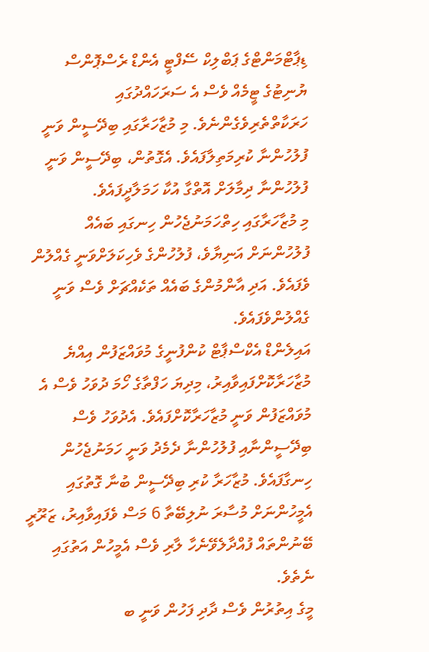ޑިޕާޓްމަންޓްގެ ޕަބްލިކް ސޭފްޓީ އެންޑް ރެސްޕޮންސް ޔުނިޓުގެ ޓީމެއް ވެސް އެ ސަރަހައްދުގައި ހަރަކާތްތެރިވެގެންނެވެ. މި މުޒާހަރާގައި ބިދޭސީން ވަނީ ފުލުހުންނާ ކުރިމަތިލާފައެވެ. އެގޮތުން، ބިދޭސީން ވަނީ ފުލުހުންނާ ދިމާލަށް އޮތްގާ އުކާ ހަމަލާދީފައެވެ.
މި މުޒާހަރާގައި ހިތްހަމަނުޖެހުން ހިނގައި ބައެއް ފުލުހުންނަށް އަނިޔާވެ، ފުލުހުންގެ ވެހިކަލަށްވަނީ ގެއްލުން ވެފައެވެ. އަދި އާންމުންގެ ބައެއް ތަކެއްޗަށް ވެސް ވަނީ ގެއްލުންވެފައެވެ.
އައިލެންޑް އެކްސްޕާޓް ކުންފުނީގެ މުވައްޒަފުން އިއްޔެ މުޒާހަރާކޮށްފައިވާއިރު، މިދިޔަ ހަފްތާގެ ހޯމަ ދުވަހު ވެސް އެ މުވައްޒަފުން ވަނީ މުޒާހަރާކޮށްފައެވެ. އެދުވަހު ވެސް ބިދޭސީންނާއި ފުލުހުންނާ ދެމެދު ވަނީ ހަމަނުޖެހުން ހިނގާފައެވެ. މުޒާހަރާ ކުރި ބިދޭސީން ބުނާ ގޮތުގައި އެމީހުންނަށް މުސާރަ ނުލިބޭތާ 6 މަސް ވެފައިވާއިރު، ޒަރޫރީ ބޭނުންތައް ފުއްދާލެވޭނެހާ ލާރި ވެސް އެމީހުން އަތުގައި ނެތެވެ.
މީގެ އިތުރުން ވެސް ދާދި ފަހުން ވަނީ ބ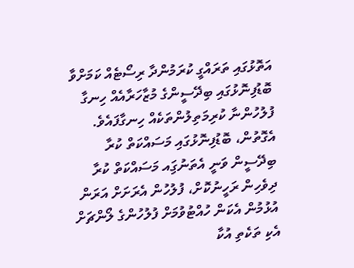އަތޮޅުގައި ތަރައްގީ ކުރަމުންދާ ރިސޯޓެއް ކަމަށްވާ ބޮޑުފިނޮޅުގައި ބިދޭސީންގެ މުޒާހަރާއެއް ހިނގާ ފުލުހުންނާ ކުރިމަތިލުންތަކެއް ހިނގާފައެވެ. އެގޮތުން، ބޮޑުފިނޮޅުގައި މަސައްކަތް ކުރާ ބިދޭސީން ވަނީ އެތަނުގަިއ މަސައްކަތް ކުރާ ދިވެހިން ރަހީނުކޮށް، ފުލުހުން އެރަށަށް އަރަން އުޅުމުން އެކަން ހުއްޓުވުމަށް ފުލުހުންގެ ލޯންޗަށް އެކި ތަކެތި އުކާ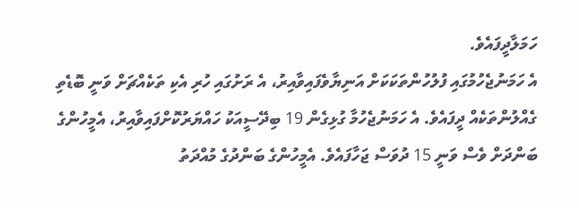ހަމަލާދީފައެވެ.
އެ ހަމަނުޖެހުމުގައި ފުލުހުންތަކަކަށް އަނިޔާވެފައިވާއިރު، އެ ރަށުގައި ހުރި އެކި ތަކެއްޗަށް ވަނީ ބޮޑެތި ގެއްލުންތަކެއް ދީފައެވެ. އެ ހަމަނުޖެހުމާ ގުޅިގެން 19 ބިދޭސީއަކު ހައްޔަރުކޮށްފައިވާއިރު، އެމީހުންގެ ބަންދަށް ވެސް ވަނީ 15 ދުވަސް ޖަހާފައެވެ. އެމީހުންގެ ބަންދުގެ މުއްދަތު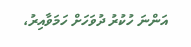އަންނަ ހުކުރު ދުވަހަށް ހަމަވާއިރު،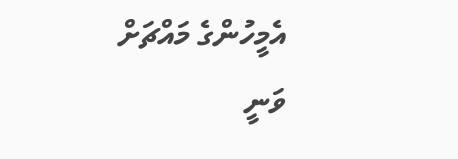އެމީހުންގެ މައްޗަށް ވަނީ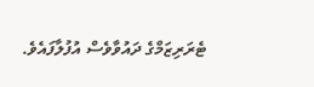ޓެރަރިޒަމްގެ ދައުވާވެސް އުފުލާފައެވެ.